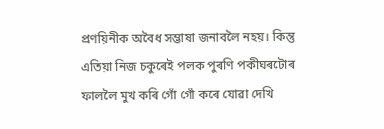প্রণয়িনীক অবৈধ সম্ভাষা জনাবলৈ নহয়। কিন্তু এতিয়া নিজ চকুৰেই পলক পুৰণি পকীঘৰটোৰ ফাললৈ মুখ কৰি গোঁ গোঁ কৰে যোৱা দেখি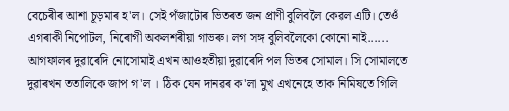বেচেৰীৰ আশা চূড়মাৰ হ'ল। সেই পঁজাটোৰ ভিতৰত জন প্রাণী বুলিবলৈ কেৱল এটি। তেওঁ এগৰাকী নিপোটল, নিৰোগী অকলশৰীয়া গাভৰু। লগ সঙ্গ বুলিবলৈকো কোনো নাই......
আগফালৰ দুৱাৰেদি নোসোমাই এখন আওহতীয়া দুৱাৰেদি পল ভিতৰ সোমাল। সি সোমালতে দুৱাৰখন ততালিকে জাপ গ'ল । ঠিক যেন দানৱৰ ক'লা মুখ এখনেহে তাক নিমিষতে গিলি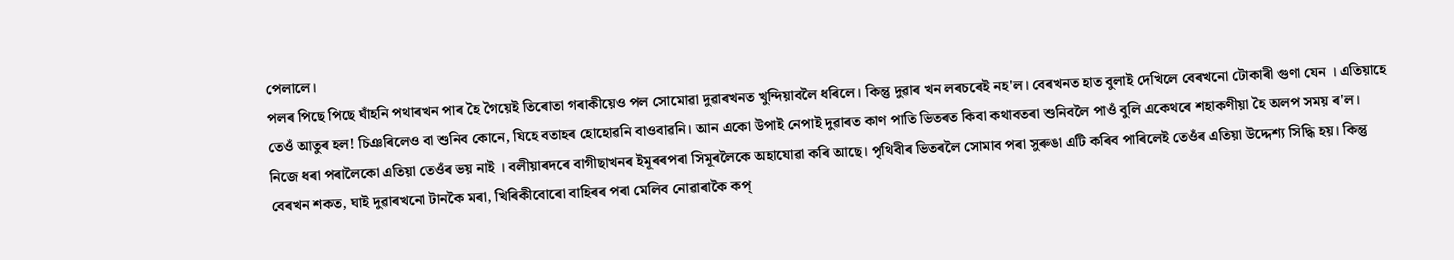পেলালে।
পলৰ পিছে পিছে ঘাঁহনি পথাৰখন পাৰ হৈ গৈয়েই তিৰোতা গৰাকীয়েও পল সোমোৱা দুৱাৰখনত খুন্দিয়াবলৈ ধৰিলে। কিন্তু দুৱাৰ খন লৰচৰেই নহ'ল। বেৰখনত হাত বুলাই দেখিলে বেৰখনো টোকাৰী গুণা যেন । এতিয়াহে তেওঁ আতুৰ হল! চিঞৰিলেও বা শুনিব কোনে, যিহে বতাহৰ হোহোৱনি বাওবাৱনি। আন একো উপাই নেপাই দুৱাৰত কাণ পাতি ভিতৰত কিবা কথাবতৰা শুনিবলৈ পাওঁ বুলি একেথৰে শহাকণীয়া হৈ অলপ সময় ৰ'ল।
নিজে ধৰা পৰালৈকো এতিয়া তেওঁৰ ভয় নাই । বলীয়াৰদৰে বাগীছাখনৰ ইমূৰৰপৰা সিমূৰলৈকে অহাযোৱা কৰি আছে। পৃথিবীৰ ভিতৰলৈ সোমাব পৰা সুৰুঙা এটি কৰিব পাৰিলেই তেওঁৰ এতিয়া উদ্দেশ্য সিদ্ধি হয়। কিন্তু বেৰখন শকত, ঘাই দুৱাৰখনো টানকৈ মৰা, খিৰিকীবোৰো বাহিৰৰ পৰা মেলিব নোৱাৰাকৈ কপ্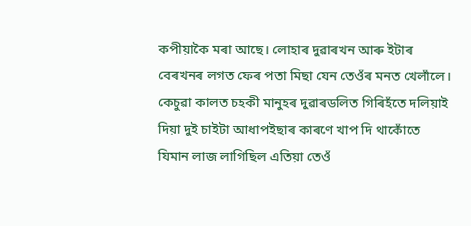কপীয়াকৈ মৰা আছে। লোহাৰ দুৱাৰখন আৰু ইটাৰ বেৰখনৰ লগত ফেৰ পতা মিছা যেন তেওঁৰ মনত খেলাঁলে। কেচুৱা কালত চহকী মানুহৰ দুৱাৰডলিত গিৰিহঁতে দলিয়াই দিয়া দুই চাইটা আধাপইছাৰ কাৰণে খাপ দি থাকোঁতে যিমান লাজ লাগিছিল এতিয়া তেওঁ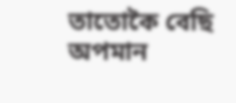তাতোকৈ বেছি অপমান